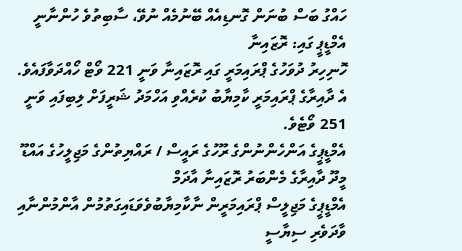ހައްގު ބަސް ބުނަން ގޮނޑިއެއް ބޭނުމެއް ނުވޭ، ސާބިތުވެ ހުންނާނީ އެމްޑީޕީ ގައި: ރޮޒައިނާ
ހޮނިހިރު ދުވަހުގެ ޕްރައިމަރީ ގައި ރޮޒައިނާ ވަނީ 221 ވޯޓް ހޯއްދަވާފައެވެ. އެ ދާއިރާގެ ޕްރައިމަރީ ކާމިޔާބު ކުރެއްވި އަހްމަދު ޝަރީފަށް ލިބިފައި ވަނީ 251 ވޯޓެވެ.
އެމްޑީޕީގެ އަންހެންނުންގެ ރޫހުގެ ރައީސް / ރައްޔިތުންގެ މަޖިލީހުގެ އައްޑޫ މީދޫ ދާއިރާގެ މެންބަރު ރޮޒައިނާ އާދަމް
އެމްޑީޕީގެ މަޖިލީސް ޕްރައިމަރީން ނާކާމިޔާބުވެވަޑައިގަތުމުން އާންމުންނާއި ވާދަވެރި ސިޔާސީ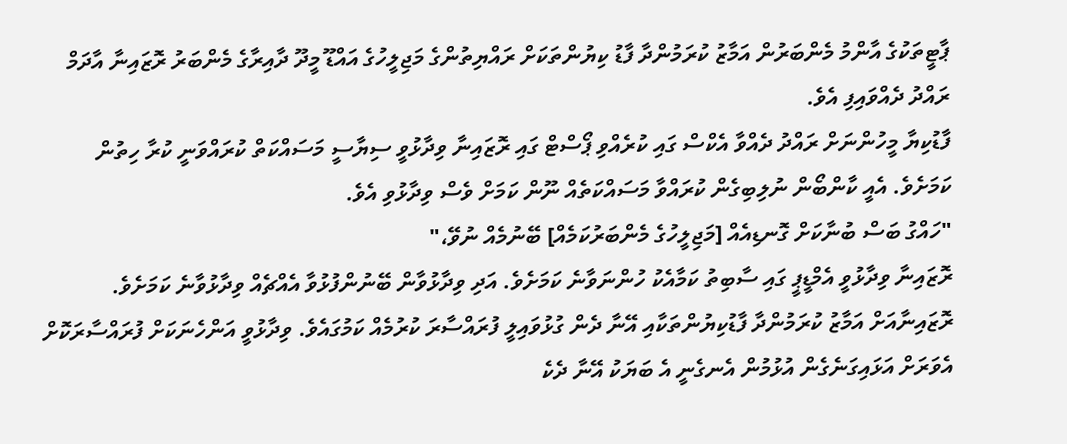ޕާޓީތަކުގެ އާންމު މެންބަރުން އަމާޒު ކުރަމުންދާ ފާޑު ކިޔުންތަކަށް ރައްޔިތުންގެ މަޖިލީހުގެ އައްޑޫ މީދޫ ދާއިރާގެ މެންބަރު ރޮޒައިނާ އާދަމް ރައްދު ދެއްވައިފި އެވެ.
ފާޑުކިޔާ މީހުންނަށް ރައްދު ދެއްވާ އެކްސް ގައި ކުރެއްވި ޕޯސްޓް ގައި ރޮޒައިނާ ވިދާޅުވީ ސިޔާސީ މަސައްކަތް ކުރައްވަނީ ކުރާ ހިތުން ކަމަށެވެ. އެއީ ކާންބޯން ނުލިބިގެން ކުރައްވާ މަސައްކަތެއް ނޫން ކަމަށް ވެސް ވިދާޅުވި އެވެ.
"ހައްގު ބަސް ބުނާކަށް ގޮނޑިއެއް [މަޖިލީހުގެ މެންބަރުކަމެއް] ބޭނުމެއް ނުވޭ،"
ރޮޒައިނާ ވިދާޅުވީ އެމްޑީޕީ ގައި ސާބިތު ކަމާއެކު ހުންނަވާނެ ކަމަށެވެ. އަދި ވިދާޅުވާން ބޭނުންފުޅުވާ އެއްޗެއް ވިދާޅުވާނެ ކަމަށެވެ.
ރޮޒައިނާއަށް އަމާޒު ކުރަމުންދާ ފާޑުކިޔުންތަކާއި އޭނާ ދެން ގުޅުވައިލީ ފުރައްސާރަ ކުރުމެއް ކަމުގައެވެ. ވިދާޅުވީ އަންހެނަކަށް ފުރައްސާރަކޮށް އެވަރަށް އަޅައިގަނެގެން އުޅުމުން އެނގެނީ އެ ބަޔަކު އޭނާ ދެކެ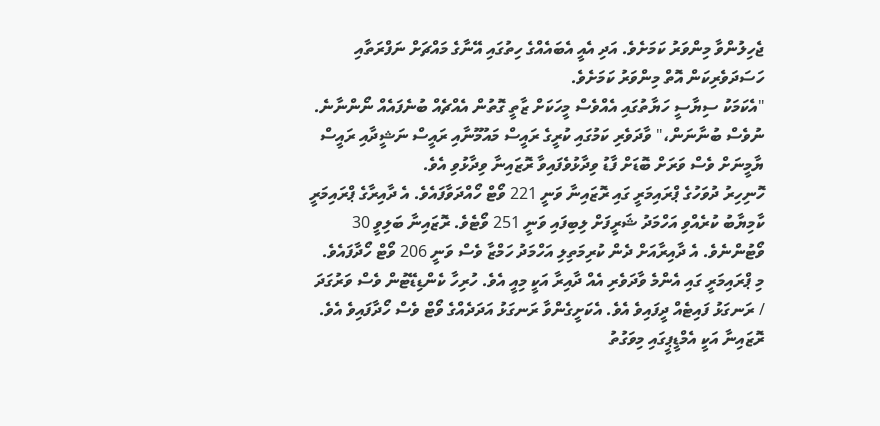ޖެހިލުންވާ މިންވަރު ކަމަށެވެ. އަދި އެއީ އެބައެއްގެ ހިތުގައި އޭނާގެ މައްޗަށް ނަފްރަތާއި ހަސަދަވެރިކަން އޮތް މިންވަރު ކަމަށެވެ.
"އެކަމަކު ސިޔާސީ ހަޔާތުގައި އެއްވެސް މީހަކަށް ޒާތީ ގޮތުން އެއްޗެއް ބުނެފައެއް ނޯންނާނެ. ނުވެސް ބުނާނަން،" ވާދަވެރި ކަމުގައި ކުރީގެ ރައީސް މައުމޫނާއި ރައީސް ނަޝީދާއި ރައީސް ޔާމީނަށް ވެސް ވަރަށް ބޮޑަށް ފާޑު ވިދާޅުވެފައިވާ ރޮޒައިނާ ވިދާޅުވި އެވެ.
ހޮނިހިރު ދުވަހުގެ ޕްރައިމަރީ ގައި ރޮޒައިނާ ވަނީ 221 ވޯޓް ހޯއްދަވާފައެވެ. އެ ދާއިރާގެ ޕްރައިމަރީ ކާމިޔާބު ކުރެއްވި އަހްމަދު ޝަރީފަށް ލިބިފައި ވަނީ 251 ވޯޓެވެ. ރޮޒައިނާ ބަލިވީ 30 ވޯޓުންނެވެ. އެ ދާއިރާއަށް ދެން ކުރިމަތިލި އަހްމަދު ހަމްޒާ ވެސް ވަނީ 206 ވޯޓް ހޯދާފައެވެ.
މި ޕްރައިމަރީ ގައި އެންމެ ވާދަވެރި އެއް ދާއިރާ އަކީ މިއީ އެވެ. ހުރިހާ ކެންޑިޑޭޓުން ވެސް ވަރުގަދަ / ރަނގަޅު ފައިޓެއް ދީފައިވެ އެވެ. އެކަށީގެންވާ ރަނގަޅު އަދަދެއްގެ ވޯޓް ވެސް ހޯދާފައިވެ އެވެ.
ރޮޒައިނާ އަކީ އެމްޑީޕީގައި މިވަގުތު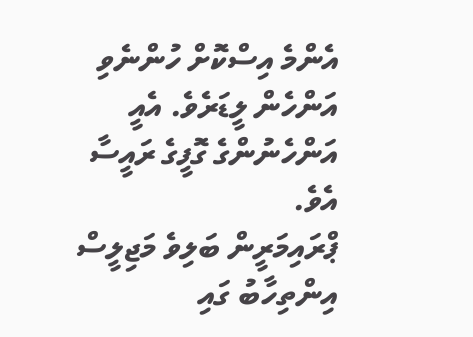އެންމެ އިސްކޮށް ހުންނެވި އަންހެން ލީޑަރެވެ. އެއީ އަންހެނުންގެ ގޮފީގެ ރައީސާ އެވެ.
ޕްރައިމަރީން ބަލިވެ މަޖިލީސް އިންތިހާބު ގައި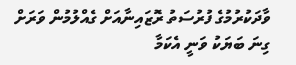ވާދަކުރުމުގެ ފުރުސަތު ރޮޒައިނާއަށް ގެއްލުމުން ވަރަށް ގިނަ ބަޔަކު ވަނީ އެކަމާ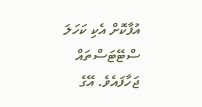އުފާކޮށް އެކި ކަހަލަ ސްޓޭޓަސްތައް ޖަހާފައެވެ. އޭގެ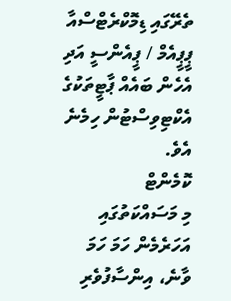ތެރޭގައި ޑިމޮކްރެޓްސްއާ ޕީޕީއެމް / ޕީއެންސީ އަދި އެހެން ބައެއް ޕާޓީތަކުގެ އެކްޓިވިސްޓުން ހިމެނެ އެވެ.
ކޮމެންޓް
މި މަސައްކަތުގައި އަހަރެމެން ހަމަ ހަމަ ވާނެ، އިންސާފުވެރި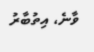ވާނެ، އިތުބާރު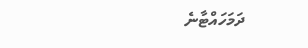ދަމަހައްޓާނެ